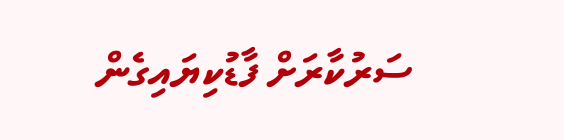ސަރުކާރަށް ފާޑުކިޔައިގެން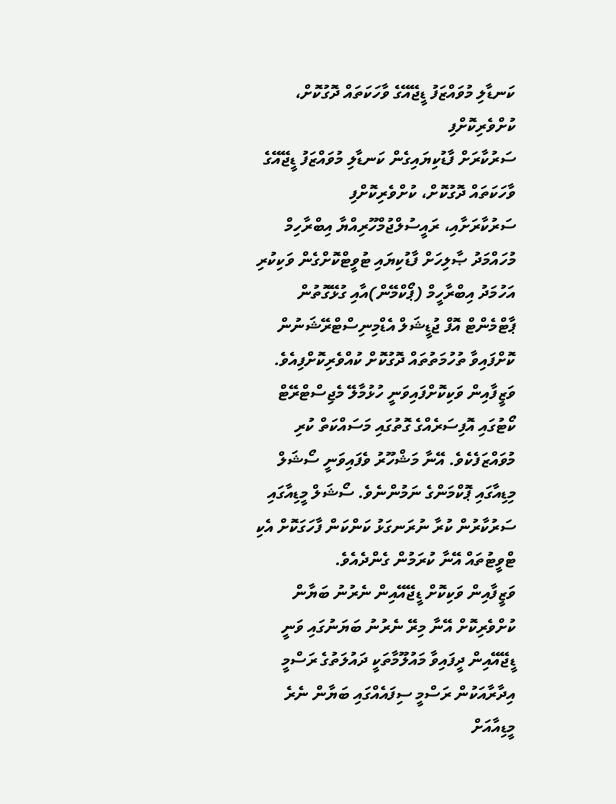ކަނޑާލި މުވައްޒަފު ޑީޖޭއޭގެ ވާހަކަތައް ދޮގުކޮށް، ކުށްވެރިކޮށްފި
ސަރުކާރަށް ފާޑުކިޔައިގެން ކަނޑާލި މުވައްޒަފު ޑީޖޭއޭގެ ވާހަކަތައް ދޮގުކޮށް، ކުށްވެރިކޮށްފި
ސަރުކާރަށާއި، ރައީސުލްޖުމްހޫރިއްޔާ އިބްރާހިމް މުހައްމަދު ޞާލިހަށް ފާޑުކިޔައި ޓުވީޓްކޮށްގެން ވަކިކުރި  އަހުމަދު އިބްރާހީމް (ޕޯކްމޭން)އާއި ގުޅޭގޮތުން ޕާޓްމެންޓް އޮފް ޖުޑީޝަލް އެޑްމިނިސްޓްރޭޝަނުން ކޮށްފައިވާ ތުހުމަތުތައް ދޮގުކޮށް ކުއްވެރިކޮށްފިއެވެ. ވަޒީފާއިން ވަކިކޮށްފައިވަނީ ހުޅުމާލޭ މެޖިސްޓްރޭޓް ކޯޓުގައި އޮފިސަރެއްގެ ގޮތުގައި މަސައްކަތް ކުރި މުވައްޒަފެކެވެ. އޭނާ މަޝްހޫރު ވެފައިވަނީ ސޯޝަލް މިޑިއާގައި ޕޮކްމަންގެ ނަމުންނެވެ. ސޯޝަލް މީޑިއާގައި ސަރުކާރުން ކުރާ ނުރަނގަޅު ކަންކަން ފާހަގަކޮށް އެކި ޓްވީޓުތައް އޭނާ ކުރަމުން ގެންދެއެވެ.
ވަޒީފާއިން ވަކިކޮށް ޑީޖޭއޭއިން ނެރުނު ބަޔާން ކުށްވެރިކޮށް އޭނާ މިރޭ ނެރުނު ބަޔަނުގައި ވަނީ ޑީޖޭއޭއިން ދީފައިވާ މައުލޫމާތަކީ ދައުލަތުގެ ރަސްމީ އިދާރާއަކުން ރަސްމީ ސިފައެއްގައި ބަޔާން ނެރެ މީޑިއާއަށް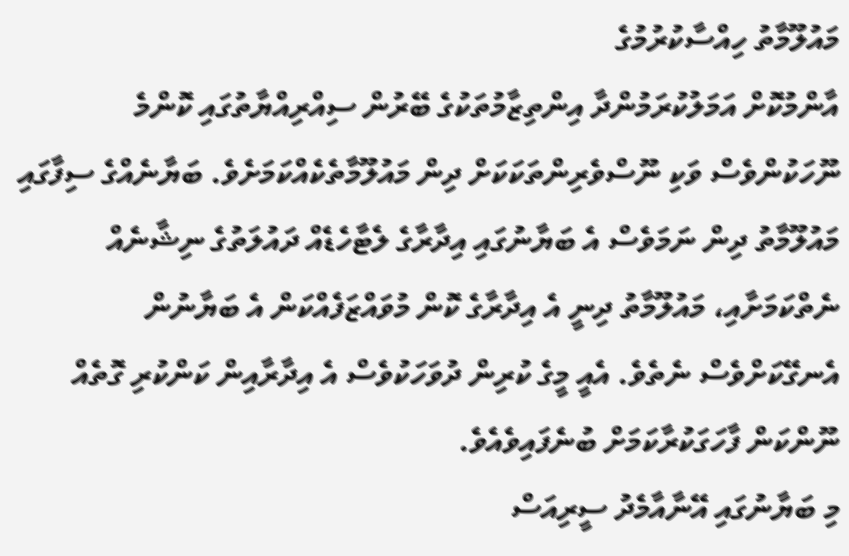މައުލޫމާތު ހިއްސާކުރުމުގެ
އާންމުކޮށް އަމަލުކުރަމުންދާ އިންތިޒާމުތަކުގެ ބޭރުން ސިއްރިއްޔާތުގައި ކޮންމެ ނޫހަކުންވެސް ވަކި ނޫސްވެރިންތަކަކަށް ދިން މައުލޫމާތެކެއްކަމަށެވެ. ބަޔާނެއްގެ ސިފާގައި މައުލޫމާތު ދިން ނަމަވެސް އެ ބަޔާނުގައި އިދާރާގެ ލެޓާހެޑެއް ދައުލަތުގެ ނިޝާނެއް ނެތްކަމަށާއި، މައުލޫމާތު ދިނީ އެ އިދާރާގެ ކޮން މުވައްޒަފެއްކަން އެ ބަޔާނުން އެނގޭކަށްވެސް ނެތެވެ. އެއީ މީގެ ކުރިން ދުވަހަކުވެސް އެ އިދާރާއިން ކަންކުރި ގޮތެއް ނޫންކަން ފާހަގަކުރާކަމަށް ބުނެފައިވެއެވެ.
މި ބަޔާނުގައި އޭނާއާމެދު ސީރިއަސް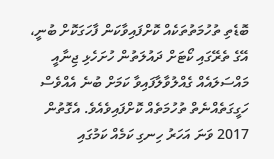ބޮޑެތި ތުހުމަތުތަކެއް ކޮށްފައިވާކަން ފާހަގަކޮށް ބުނީ، އޭގެ ތެރޭގައި ކޯޓަށް ދައުލަތުން ހުށަހެޅި ޖިނާއީ މައްސަލައެއް ގެއްލުވާލާފައިވާ ކަމަށް ބުނެ އެއްވެސް ހަގީގަތެއްނެތް ތުހުމަތެއް ކޮށްފައިވެއެވެ. އެގޮތުން 2017 ވަނަ އަހަރު ހިނގި ކަމެއް ކަމުގައި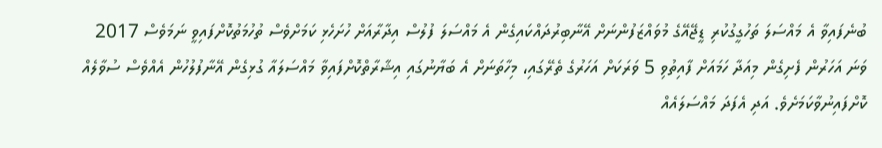ބުނެފައިވާ އެ މައްސަލަ ތަހުގީގުކުރި ޑީޖޭއޭގެ މުވައްޒަފުންނަށް އޭނާބިރުދައްކައިގެން އެ މައްސަލަ ފުލުސް އިދާރާއަށް ހުށަހެޅި ކަމަށްވެސް ތުހުމަތުކޮށްފައިވީ ނަމަވެސް 2017 ވަނަ އަހަރުން ފެށިގެން މިއަދާ ހަމައަށް ފާއިތުވި 5 ވަރަކަށް އަހަރުގެ ތެރޭގައި، މިހާތަނަށް އެ ބަޔާނުގައި އިޝާރާތްކޮށްފައިވާ މައްސަލައާ ގުޅިގެން އޭނާފުލުހުން އެއްވެސް ސުވާލެއް ކޮށްފައިނުވާކަމަށެވެ. އަދި އެފަދަ މައްސަލައެއް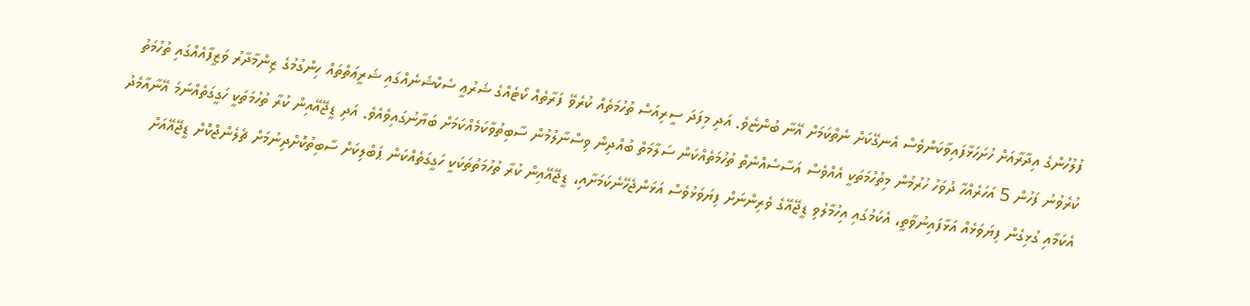ފުލުހުންގެ އިދާރާއަށް ހުށަހަޅާފައިވާކަންވެސް އެނގޭކަށް ނެތްކަމަށް އޭނާ ބުންޏެވެ. އަދި މިފަދަ ސީރިއަސް ތުހުމަތެއް ކުރެވޭ ފަރާތެއް ކޯޓެއްގެ ޝަރުޢީ ސެކްޝަނެއްގައި ޝަރީޢަތްތައް ހިންގުމުގެ ޒިންމާދާރު ވަޒީފާއެއްގައި ތުހުމަތު ކުރެވުނު ފަހުން 5 އަހަރެއްހާ ދުވަހު ހުރުމުން މިތުހުމަތަކީ އެއްވެސް އަސާސެއްނެތް ތުހުމަތެއްކަން ސަލާމަތް ބުއްދިން ވިސްނާލުމުން ސާބިތުވާކަމެއްކަމަށް ބަޔާނުގައިވެއެވެ. އަދި ޑީޖޭއޭއިން ކުރާ ތުހުމަތަކީ ހަގީގަތެއްނަމަ އޭނާއާމެދު އެކަމާއި ގުޅިގެން ފިޔަވަޅެއް އަޅާފައިނުވާތީ، އެކަމުގައި އިހުމާލުވި ޑީޖޭއޭގެ ވެރިންނަށް ފިޔަވަޅުވެސް އަޅަންޖެހޭނެކަމަށާއި، ޑީޖޭއޭއިން ކުރާ ތުހުމަތުތަކަކީ ހަގީގަތެއްކަން ޕަބްލިކަށް ސާބިތުކޮށްދިނުމަށް ޗެލެންޖްކޮށް ޑީޖޭއޭއަށް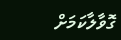ގޮވާލާކަމަށް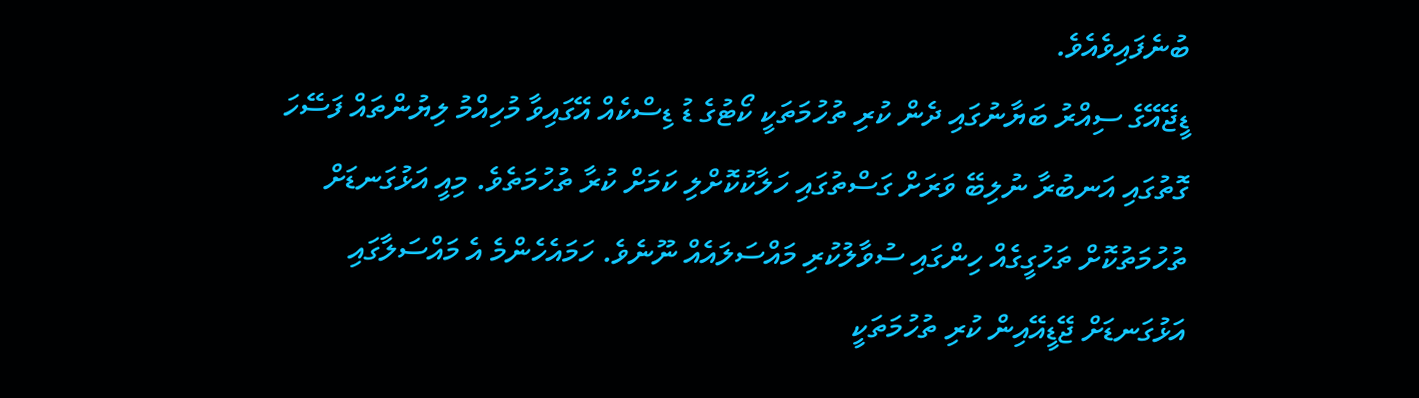ބުނެފައިވެއެވެ.
ޑީޖޭއޭގެ ސިއްރު ބަޔާނުގައި ދެން ކުރި ތުހުމަތަކީ ކޯޓުގެ ޑު ޑިސްކެއް އޭގައިވާ މުހިއްމު ލިޔުންތައް ފަސޭހަ ގޮތުގައި އަނބުރާ ނުލިބޭ ވަރަށް ގަސްތުގައި ހަލާކުކޮށްލި ކަމަށް ކުރާ ތުހުމަތެވެ. މިއީ އަޅުގަނޑަށް ތުހުމަތުކޮށް ތަހުގީގެއް ހިންގައި ސުވާލުކުރި މައްސަލައެއް ނޫނެވެ. ހަމައެހެންމެ އެ މައްސަލާގައި އަޅުގަނޑަށް ޖޭޑީއޭއިން ކުރި ތުހުމަތަކީ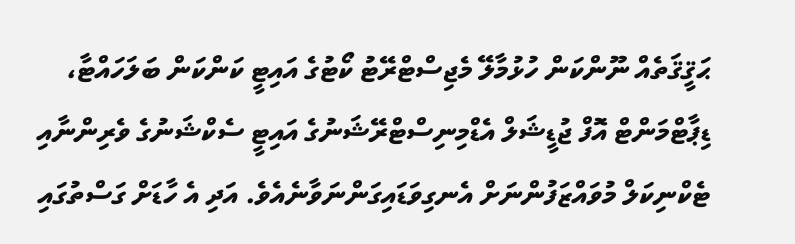ޙަޤީޤަތެއް ނޫންކަން ހުޅުމާލޭ މެޖިސްޓްރޭޓު ކޯޓުގެ އައިޓީ ކަންކަން ބަލަހައްޓާ، ޑިޕާޓްމަންޓް އޮފް ޖުޑީޝަލް އެޑްމިނިސްޓްރޭޝަނުގެ އައިޓީ ސެކްޝަނުގެ ވެރިންނާއި ޓެކްނިކަލް މުވައްޒަފުންނަށް އެނގިވަޑައިގަންނަވާނެއެވެ. އަދި އެ ހާޑަށް ގަސްތުގައި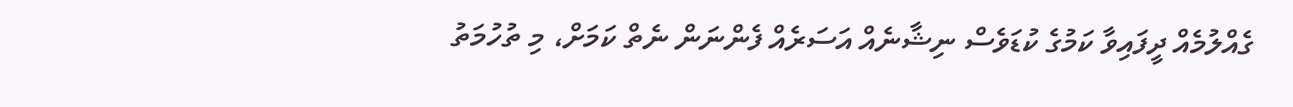ގެއްލުމެއް ދީފައިވާ ކަމުގެ ކުޑަވެސް ނިޝާނެއް އަސަރެއް ފެންނަން ނެތް ކަމަށް، މި ތުހުމަތު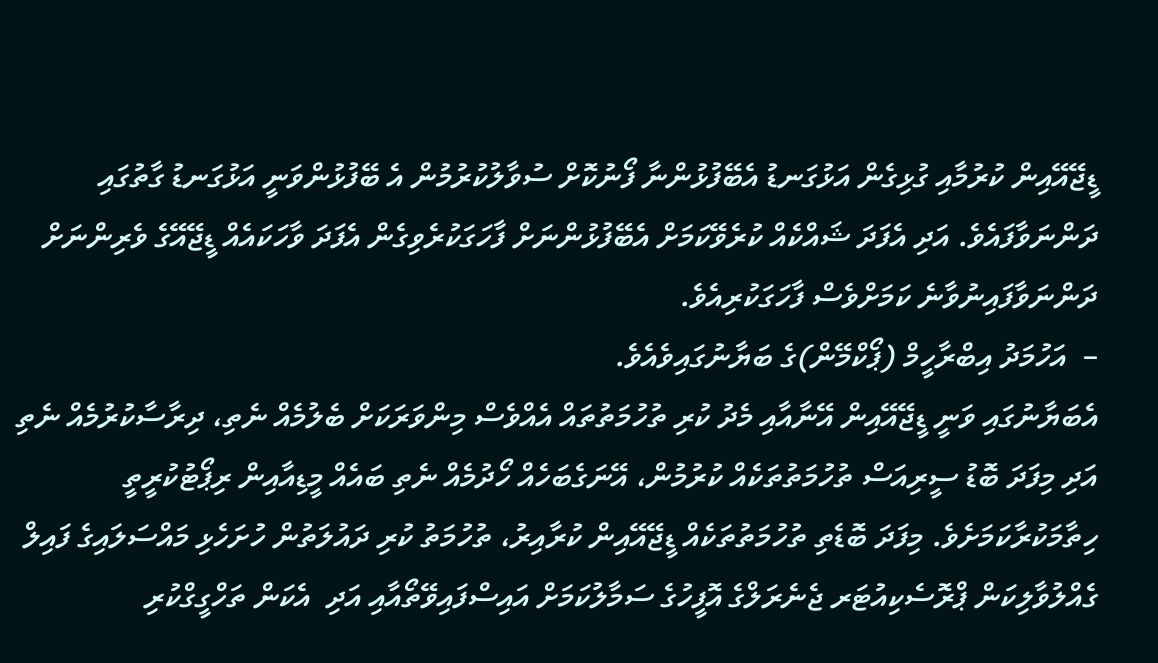ޑީޖޭއޭއިން ކުރުމާއި ގުޅިގެން އަޅުގަނޑު އެބޭފުޅުންނާ ފޯނުކޮށް ސުވާލުކުރުމުން އެ ބޭފުޅުންވަނީ އަޅުގަނޑު ގާތުގައި ދަންނަވާފައެވެ. އަދި އެފަދަ ޝައްކެއް ކުރެވޭކަމަށް އެބޭފުޅުންނަށް ފާހަގަކުރެވިގެން އެފަދަ ވާހަކައެއް ޑީޖޭއޭގެ ވެރިންނަށް ދަންނަވާފައިނުވާނެ ކަމަށްވެސް ފާހަގަކުރިއެވެ.
–  އަހުމަދު އިބްރާހީމް (ޕޯކްމޭން)ގެ ބަޔާނުގައިވެއެވެ.
އެބަޔާނުގައި ވަނީ ޑީޖޭއޭއިން އޭނާއާއި މެދު ކުރި ތުހުމަތުތައް އެއްވެސް މިންވަރަކަށް ބެލުމެއް ނެތި، ދިރާސާކުރުމެއް ނެތި އަދި މިފަދަ ބޮޑު ސީރިއަސް ތުހުމަތުތަކެއް ކުރުމުން، އޭނަގެބަހެއް ހޯދުމެއް ނެތި ބައެއް މީޑިއާއިން ރިޕޯޓުކުރީތީ ހިތާމަކުރާކަމަށެވެ. މިފަދަ ބޮޑެތި ތުހުމަތުތަކެއް ޑީޖޭއޭއިން ކުރާއިރު، ތުހުމަތު ކުރި ދައުލަތުން ހުށަހެޅި މައްސަލައިގެ ފައިލް ގެއްލުވާލިކަން ޕްރޮސެކިއުޓަރ ޖެނެރަލްގެ އޮފީހުގެ ސަމާލުކަމަށް އައިސްފައިވޭތޯއާއި އަދި  އެކަން ތަހްގީގްކުރި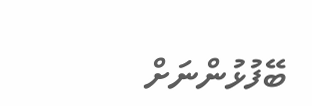ބޭފުޅުންނަށް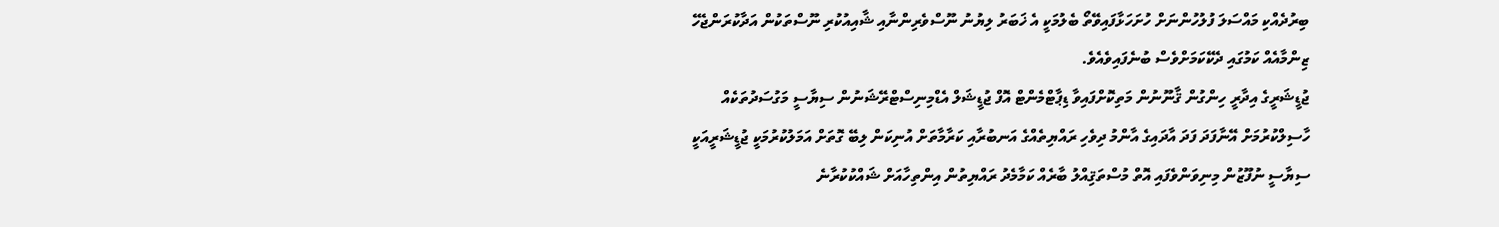ބިރުދެއްކި މައްސަލަ ފުލުހުންނަށް ހުށަހަޅާފައިވޭތޯ ބެލުމަކީ އެ ޚަބަރު ލިޔުނު ނޫސްވެރިންނާއި ޝާއިއުކުރި ނޫސްތަކުން އަދާކުރަންޖެހޭ ޒިންމާއެއް ކަމުގައި ދެކޭކަމަށްވެސް ބުނެފައިވެއެވެ.
ޖުޑީޝަރީގެ އިދާރީ ހިންގުން ޤާނޫނުން މަތިކޮށްފައިވާ ޑިޕާޓްމެންޓް އޮފް ޖުޑީޝަލް އެޑްމިނިސްޓްރޭޝަނުން ސިޔާސީ މަގުސަދުތަކެއް ހާސިލްކުރުމަށް އޭނާފަދަ ފަދަ އާދައިގެ އާންމު ދިވެހި ރައްޔިތެއްގެ އަނބުރާއި ކަރާމާތަށް އުނިކަން ލިބޭ ގޮތަށް އަމަލުކުރުމަކީ ޖުޑީޝަރީއަކީ ސިޔާސީ ނުފޫޒުން މިނިވަންވެފައި އޮތް މުސްތަޤިއްލު ބާރެއް ކަމާމެދު ރައްޔިތުން އިންތިހާއަށް ޝައްކުކުރާނެ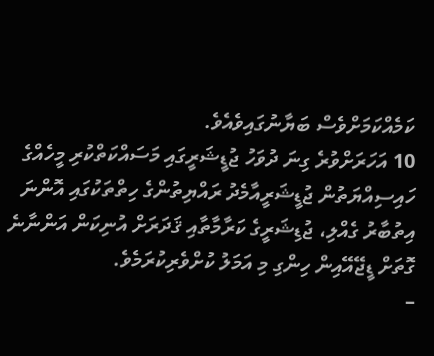ކަމެއްކަމަށްވެސް ބަޔާނުގައިވެއެވެ.
10 އަހަރަށްވުރެ ގިނަ ދުވަހު ޖުޑީޝަރީގައި މަސައްކަތްކުރި މީހެއްގެ ހައިސިއްޔަތުން ޖުޑީޝަރީއާމެދު ރައްޔިތުންގެ ހިތްތަކުގައި އޮންނަ އިތުބާރު ގެއްލި، ޖުޑިޝަރީގެ ކަރާމާތާއި ޤަދަރަށް އުނިކަން އަންނާނެ ގޮތަށް ޑީޖޭއޭއިން ހިންގި މި އަމަލު ކުށްވެރިކުރަމެވެ.
–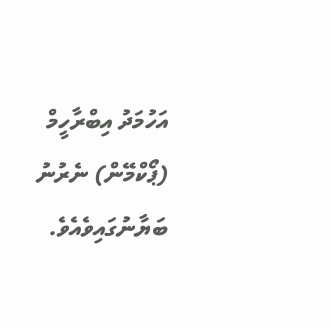އަހުމަދު އިބްރާހީމް (ޕޯކްމޭން) ނެރުނު ބަޔާނުގައިވެއެވެ.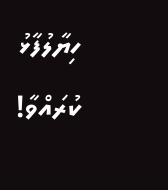ހިޔާލުފާޅު ކުރައްވާ!